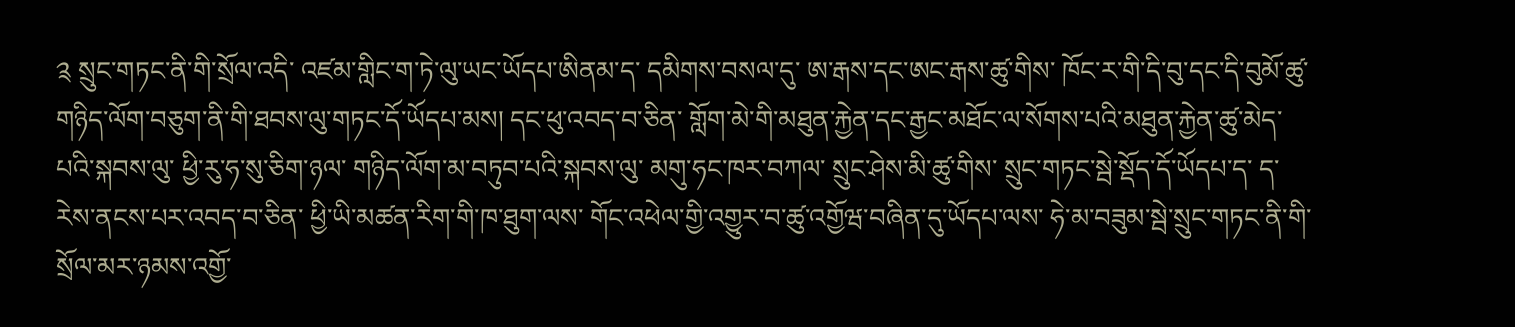༉ སྲུང་གཏང་ནི་གི་སྲོལ་འདི་ འཛམ་གླིང་ག་ཏེ་ལུ་ཡང་ཡོདཔ་ཨིནམ་ད་ དམིགས་བསལ་དུ་ ཨ་རྒས་དང་ཨང་རྒས་ཚུ་གིས་ ཁོང་ར་གི་དི་བུ་དང་དི་བུམོ་ཚུ་གཉིད་ལོག་བཅུག་ནི་གི་ཐབས་ལུ་གཏང་དོ་ཡོདཔ་མས། དང་ཕུ་འབད་བ་ཅིན་ གློག་མེ་གི་མཐུན་རྐྱེན་དང་རྒྱང་མཐོང་ལ་སོགས་པའི་མཐུན་རྐྱེན་ཚུ་མེད་པའི་སྐབས་ལུ་ ཕྱི་རུ་ཧ་སུ་ཅིག་ཉལ་ གཉིད་ལོག་མ་བཏུབ་པའི་སྐབས་ལུ་ མགུ་ཧང་ཁར་བཀལ་ སྲུང་ཤེས་མི་ཚུ་གིས་ སྲུང་གཏང་སྦེ་སྡོད་དོ་ཡོདཔ་ད་ ད་རེས་ནངས་པར་འབད་བ་ཅིན་ ཕྱི་ཡི་མཚན་རིག་གི་ཁ་ཐུག་ལས་ གོང་འཕེལ་གྱི་འགྱུར་བ་ཚུ་འགྱོཝ་བཞིན་དུ་ཡོདཔ་ལས་ ཧེ་མ་བཟུམ་སྦེ་སྲུང་གཏང་ནི་གི་སྲོལ་མར་ཉམས་འགྱོ་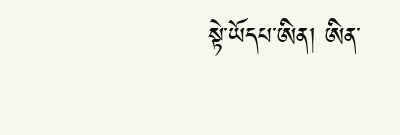སྟེ་ཡོདཔ་ཨིན། ཨིན་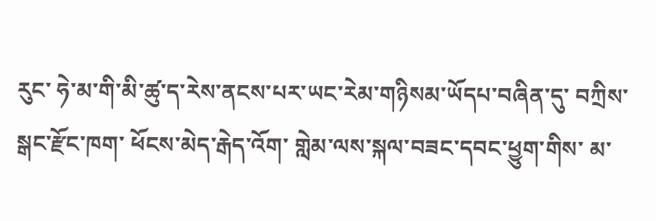རུང་ ཧེ་མ་གི་མི་ཚུ་ད་རེས་ནངས་པར་ཡང་རེམ་གཉིསམ་ཡོདཔ་བཞིན་དུ་ བཀྲིས་སྒང་རྫོང་ཁག་ ཕོངས་མེད་རྒེད་འོག་ གླེམ་ལས་སྐལ་བཟང་དབང་ཕྱུག་གིས་ མ་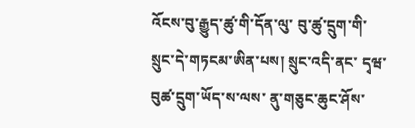འོངས་བུ་རྒྱུད་ཚུ་གི་དོན་ལུ་ བུ་ཚུ་དྲུག་གི་སྲུང་དེ་གཏངམ་ཨིན་པས། སྲུང་འདི་ནང་ དྭཝ་བུཚ་དྲུག་ཡོད་ས་ལས་ ནུ་གཅུང་ཆུང་ཤོས་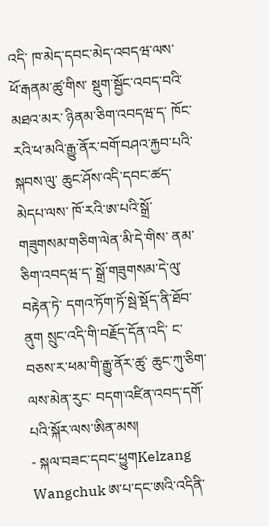འདི་ ཁ་མེད་དབང་མེད་འབདཝ་ལས་ ཕོ་རྒནམ་ཚུ་གིས་ སྡུག་སྦྱོང་འབད་བའི་མཐའ་མར་ ཉིནམ་ཅིག་འབདཝ་ད་ ཁོང་རའི་ཕ་མའི་རྒྱུ་ནོར་བགོ་བཤའ་རྐྱབ་པའི་སྐབས་ལུ་ ཆུང་ཤོས་འདི་དབང་ཚད་མེདཔ་ལས་ ཁོ་རའི་ཨ་པའི་སྒྲོ་གཟུགསམ་གཅིག་ལེན་མི་དེ་གིས་ ནམ་ཅིག་འབདཝ་ད་ སྒྲོ་གཟུགསམ་དེ་ལུ་བརྟེན་ཏེ་ དགའ་ཏོག་ཏོ་སྦེ་སྡོད་ནི་ཐོབ་ནུག སྲུང་འདི་གི་བརྗོད་དོན་འདི་ ང་བཅས་ར་ཕམ་གི་རྒྱུ་ནོར་ཚུ་ ཆུང་ཀུ་ཅིག་ལས་མེན་རུང་ བདག་འཛིན་འབད་དགོ་པའི་སྐོར་ལས་ཨིན་མས།
- སྐལ་བཟང་དབང་ཕྱུགKelzang Wangchuk ཨ་པ་དང་ཨའི་འདིནི་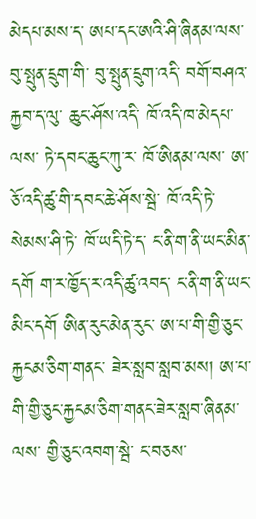མེདཔ་མས་ད་ ཨཔ་དང་ཨའི་ཤི་ཞིནམ་ལས་ བུ་སྤུན་དྲུག་གི་ བུ་སྤུན་དྲུག་འདི་ བགོ་བཤའ་རྐྱབ་ད་ལུ་ ཆུང་ཤོས་འདི་ ཁོ་འདི་ཁ་མེདཔ་ལས་ ཏེ་དབང་ཆུང་ཀུ་ར་ ཁོ་ཨིནམ་ལས་ ཨ་ཅོ་འདི་ཚུ་གི་དབང་ཆེ་ཤོས་སྦེ་ ཁོ་འདི་ཏེ་ སེམས་ཤི་ཏེ་ ཁོ་ཡདི་ཏེ་ད་ ང་ནི་ག་ནི་ཡང་མིན་དགོ ག་ར་ཁྱོད་ར་འདི་ཚུ་འབད་ ང་ནི་ག་ནི་ཡང་མིང་དགོ ཨིན་རུང་མེན་རུང་ ཨ་པ་གི་གྱི་ཅུང་རྐྱངམ་ཅིག་གནང་ ཟེར་སླབ་སླབ་མས། ཨ་པ་གི་གྱི་ཅུང་རྐྱངམ་ཅིག་གནང་ཟེར་སླབ་ཞིནམ་ལས་ གྱི་ཅུང་འབག་སྦེ་ ང་བཅས་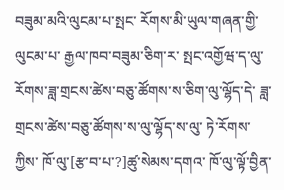བཟུམ་མའི་ལུངམ་པ་སྤང་ རོགས་མི་ཡུལ་གཞན་གྱི་ལུངམ་པ་ རྒྱལ་ཁབ་བཟུམ་ཅིག་ར་ སྤང་འགྱོཝ་ད་ལུ་ རོགས་ཟླ་གྲངས་ཚེས་བཅུ་ཚོགས་ས་ཅིག་ལུ་ལྷོད་དེ་ ཟླ་གྲངས་ཚེས་བཅུ་ཚོགས་ས་ལུ་ལྷོད་ས་ལུ་ ཏེ་རོགས་ཀྱིས་ ཁོ་ལུ་[རྩ་བ་པ་?]ཚུ་སེམས་དགའ་ ཁོ་ལུ་ལྟོ་བྱིན་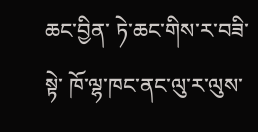ཆང་བྱིན་ ཏེ་ཆང་གིས་ར་བཟི་སྟེ་ ཁོ་ལྷ་ཁང་ནང་ལུ་ར་ལུས་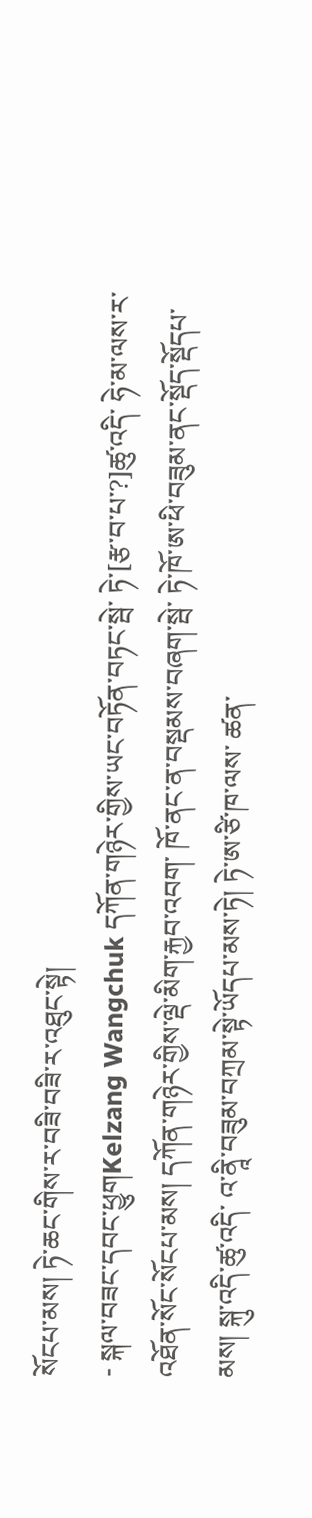སོངཔ་མས། ཏེ་ཆང་གིས་ར་བཟི་བཟི་ར་འཐུང་སྟེ།
- སྐལ་བཟང་དབང་ཕྱུགKelzang Wangchuk དཀོན་གཉེར་གྱིས་ཡང་བཏོན་བཏང་སྦེ་ ཏེ་[རྩ་བ་པ་?]ཚུ་འདི་ ཧེ་མ་ལས་ར་འཐོན་སོང་སོངཔ་མས། དཀོན་གཉེར་གྱིས་ལྡེ་མིག་རྐྱབ་འབག་ ཁོ་ནང་ན་བསྡམས་བཞག་སྦེ་ ཏེ་ཁོ་ཨ་ཕི་བཟུམ་ནང་སྡོད་སྡོདཔ་མས། སྐུ་འདི་ཚུ་འདི་ འ་ནཱི་བཟུམ་བཀྲམ་སྟེ་ཡོདཔ་མས་ཏེ། ཏེ་ཨ་ཙི་ཁ་ལས་ ཚན་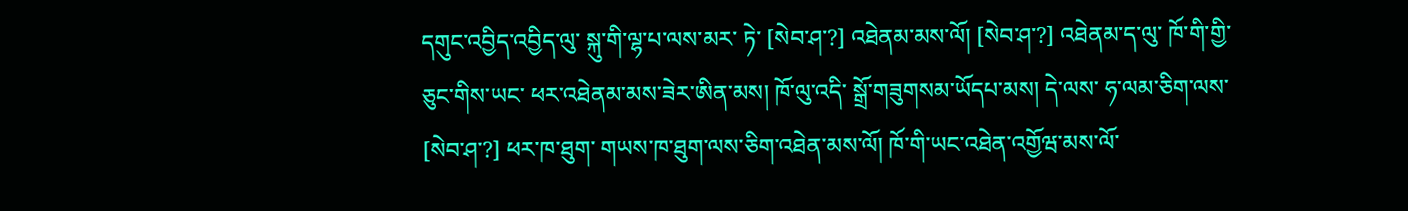དགུང་འབྱིད་འབྱིད་ལུ་ སྐུ་གི་ལྷ་པ་ལས་མར་ ཏེ་ [སེབ་ཤ་?] འཐེནམ་མས་ལོ། [སེབ་ཤ་?] འཐེནམ་ད་ལུ་ ཁོ་གི་གྱི་ཅུང་གིས་ཡང་ ཕར་འཐེནམ་མས་ཟེར་ཨིན་མས། ཁོ་ལུ་འདི་ སྒྲོ་གཟུགསམ་ཡོདཔ་མས། དེ་ལས་ ཧ་ལམ་ཅིག་ལས་ [སེབ་ཤ་?] ཕར་ཁ་ཐུག་ གཡས་ཁ་ཐུག་ལས་ཅིག་འཐེན་མས་ལོ། ཁོ་གི་ཡང་འཐེན་འགྱོཝ་མས་ལོ་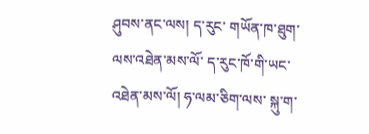ཤུབས་ནང་ལས། ད་རུང་ གཡོན་ཁ་ཐུག་ལས་འཐེན་མས་ལོ་ ད་རུང་ཁོ་གི་ཡང་འཐེན་མས་ལོ། ཧ་ལམ་ཅིག་ལས་ སྐུ་ག་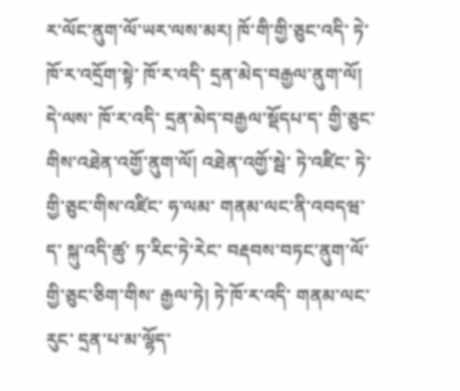ར་ལོང་ནུག་ལོ་ཡར་ལས་མར། ཁོ་གི་གྱི་ཅུང་འདི་ ཏེ་ཁོ་ར་འདྲོག་སྟེ་ ཁོ་ར་འདི་ དྲན་མེད་བརྒྱལ་ནུག་ལོ། དེ་ལས་ ཁོ་ར་འདི་ དྲན་མེད་བརྒྱལ་སྡོདཔ་ད་ གྱི་ཅུང་གིས་འཐེན་འགྱོ་ནུག་ལོ། འཐེན་འགྱོ་སྦེ་ ཏེ་འཛིང་ ཏེ་གྱི་ཅུང་གིས་འཛིང་ ཧ་ལམ་ གནམ་ལང་ནི་འབདཝ་ད་ སྐུ་འདི་ཚུ་ ཏ་རིང་ཏེ་རེང་ བརྡབས་བཏང་ནུག་ལོ་གྱི་ཅུང་ཅིག་གིས་ རྒྱལ་ཏེ། ཏེ་ཁོ་ར་འདི་ གནམ་ལང་རུང་ དྲན་པ་མ་ལྷོད་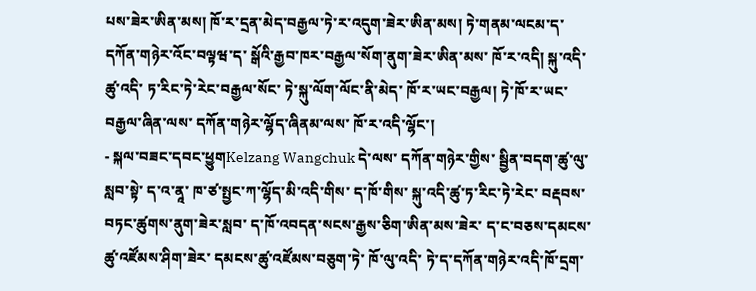པས་ཟེར་ཨིན་མས། ཁོ་ར་དྲན་མེད་བརྒྱལ་ཏེ་ར་འདུག་ཟེར་ཨིན་མས། ཏེ་གནམ་ལངམ་ད་ དཀོན་གཉེར་འོང་བལྟཝ་ད་ སྒོའི་རྒྱབ་ཁར་བརྒྱལ་སོག་ནུག་ཟེར་ཨིན་མས་ ཁོ་ར་འདི། སྐུ་འདི་ཚུ་འདི་ ཏ་རིང་ཏེ་རེང་བརྒྱལ་སོང་ ཏེ་སྐུ་ལོག་ལོང་ནི་མེད་ ཁོ་ར་ཡང་བརྒྱལ། ཏེ་ཁོ་ར་ཡང་བརྒྱལ་ཞིན་ལས་ དཀོན་གཉེར་ལྷོད་ཞིནམ་ལས་ ཁོ་ར་འདི་ལྷོང་།
- སྐལ་བཟང་དབང་ཕྱུགKelzang Wangchuk དེ་ལས་ དཀོན་གཉེར་གྱིས་ སྦྱིན་བདག་ཚུ་ལུ་སླབ་སྟེ་ ད་འ་ནཱ་ ཁ་ཙ་སྤྱང་ཀ་ལྷོད་མི་འདི་གིས་ ད་ཁོ་གིས་ སྐུ་འདི་ཚུ་ཏ་རིང་ཏེ་རེང་ བརྡབས་བཏང་ཚུགས་ནུག་ཟེར་སླབ་ ད་ཁོ་འབདན་སངས་རྒྱས་ཅིག་ཨིན་མས་ཟེར་ ད་ང་བཅས་དམངས་ཚུ་འཛོམས་ཤིག་ཟེར་ དམངས་ཚུ་འཛོམས་བཅུག་ཏེ་ ཁོ་ལུ་འདི་ ཏེ་ད་དཀོན་གཉེར་འདི་ཁོ་དྲག་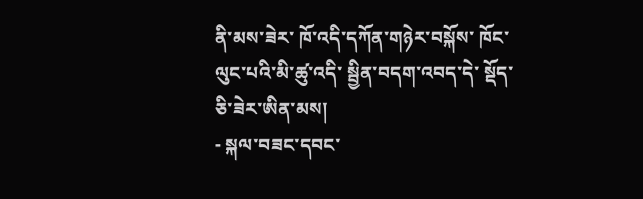ནི་མས་ཟེར་ ཁོ་འདི་དཀོན་གཉེར་བསྐོས་ ཁོང་ལུང་པའི་མི་ཚུ་འདི་ སྦྱིན་བདག་འབད་དེ་ སྡོད་ཅི་ཟེར་ཨིན་མས།
- སྐལ་བཟང་དབང་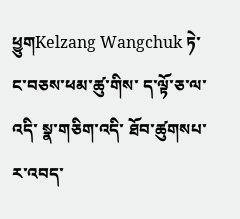ཕྱུགKelzang Wangchuk ཏེ་ ང་བཅས་ཕམ་ཚུ་གིས་ ད་ལྟོ་ཅ་ལ་འདི་ སྣ་གཅིག་འདི་ ཐོབ་ཚུགསཔ་ར་འབད་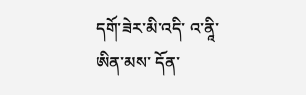དགོ་ཟེར་མི་འདི་ འ་ནཱི་ཨིན་མས་ དོན་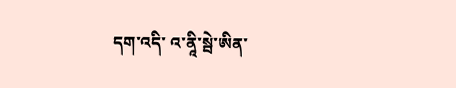དག་འདི་ འ་ནཱི་སྦེ་ཨིན་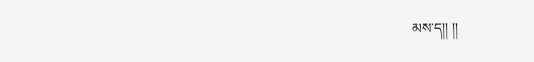མས་ད།། །།